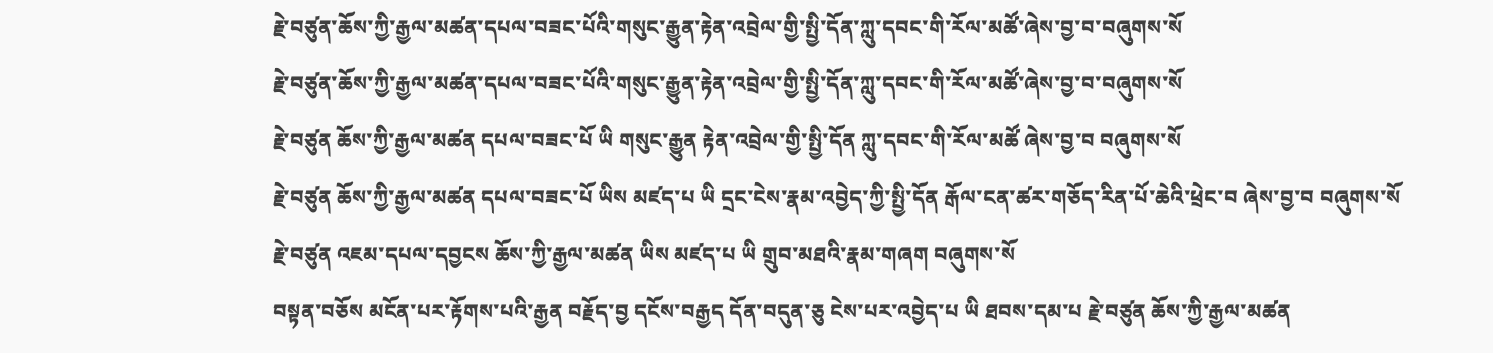རྗེ་བཙུན་ཆོས་ཀྱི་རྒྱལ་མཚན་དཔལ་བཟང་པོའི་གསུང་རྒྱུན་རྟེན་འབྲེལ་གྱི་སྤྱི་དོན་ཀླུ་དབང་གི་རོལ་མཚོ་ཞེས་བྱ་བ་བཞུགས་སོ
རྗེ་བཙུན་ཆོས་ཀྱི་རྒྱལ་མཚན་དཔལ་བཟང་པོའི་གསུང་རྒྱུན་རྟེན་འབྲེལ་གྱི་སྤྱི་དོན་ཀླུ་དབང་གི་རོལ་མཚོ་ཞེས་བྱ་བ་བཞུགས་སོ
རྗེ་བཙུན ཆོས་ཀྱི་རྒྱལ་མཚན དཔལ་བཟང་པོ ཡི གསུང་རྒྱུན རྟེན་འབྲེལ་གྱི་སྤྱི་དོན ཀླུ་དབང་གི་རོལ་མཚོ ཞེས་བྱ་བ བཞུགས་སོ
རྗེ་བཙུན ཆོས་ཀྱི་རྒྱལ་མཚན དཔལ་བཟང་པོ ཡིས མཛད་པ ཡི དྲང་ངེས་རྣམ་འབྱེད་ཀྱི་སྤྱི་དོན རྒོལ་ངན་ཚར་གཅོད་རིན་པོ་ཆེའི་ཕྲེང་བ ཞེས་བྱ་བ བཞུགས་སོ
རྗེ་བཙུན འཇམ་དཔལ་དབྱངས ཆོས་ཀྱི་རྒྱལ་མཚན ཡིས མཛད་པ ཡི གྲུབ་མཐའི་རྣམ་གཞག བཞུགས་སོ
བསྟན་བཅོས མངོན་པར་རྟོགས་པའི་རྒྱན བརྗོད་བྱ དངོས་བརྒྱད དོན་བདུན་ཅུ ངེས་པར་འབྱེད་པ ཡི ཐབས་དམ་པ རྗེ་བཙུན ཆོས་ཀྱི་རྒྱལ་མཚན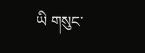ཡི གསུང་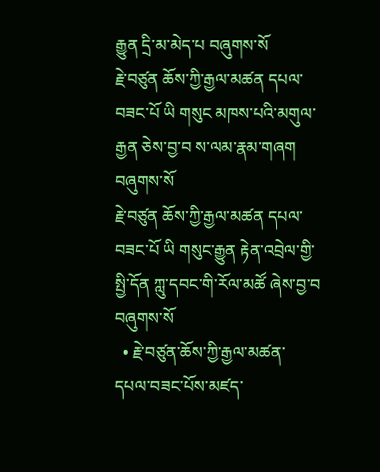རྒྱུན དྲི་མ་མེད་པ བཞུགས་སོ
རྗེ་བཙུན ཆོས་ཀྱི་རྒྱལ་མཚན དཔལ་བཟང་པོ ཡི གསུང མཁས་པའི་མགུལ་རྒྱན ཅེས་བྱ་བ ས་ལམ་རྣམ་གཞག བཞུགས་སོ
རྗེ་བཙུན ཆོས་ཀྱི་རྒྱལ་མཚན དཔལ་བཟང་པོ ཡི གསུང་རྒྱུན རྟེན་འབྲེལ་གྱི་སྤྱི་དོན ཀླུ་དབང་གི་རོལ་མཚོ ཞེས་བྱ་བ བཞུགས་སོ
  • རྗེ་བཙུན་ཆོས་ཀྱི་རྒྱལ་མཚན་དཔལ་བཟང་པོས་མཛད་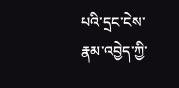པའི་དྲང་ངེས་རྣམ་འབྱེད་ཀྱི་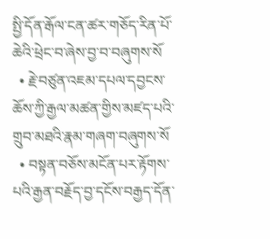སྤྱི་དོན་རྒོལ་ངན་ཚར་གཅོད་རིན་པོ་ཆེའི་ཕྲེང་བ་ཞེས་བྱ་བ་བཞུགས་སོ
  • རྗེ་བཙུན་འཇམ་དཔལ་དབྱངས་ཆོས་ཀྱི་རྒྱལ་མཚན་གྱིས་མཛད་པའི་གྲུབ་མཐའི་རྣམ་གཞག་བཞུགས་སོ
  • བསྟན་བཅོས་མངོན་པར་རྟོགས་པའི་རྒྱན་བརྗོད་བྱ་དངོས་བརྒྱད་དོན་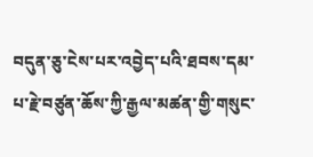བདུན་ཅུ་ངེས་པར་འབྱེད་པའི་ཐབས་དམ་པ་རྗེ་བཙུན་ཆོས་ཀྱི་རྒྱལ་མཚན་གྱི་གསུང་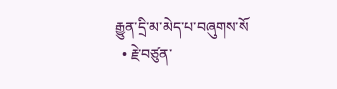རྒྱུན་དྲི་མ་མེད་པ་བཞུགས་སོ
  • རྗེ་བཙུན་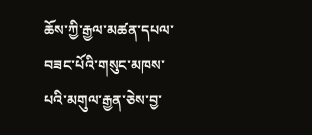ཆོས་ཀྱི་རྒྱལ་མཚན་དཔལ་བཟང་པོའི་གསུང་མཁས་པའི་མགུལ་རྒྱན་ཅེས་བྱ་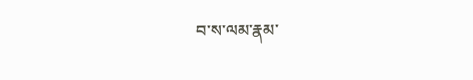བ་ས་ལམ་རྣམ་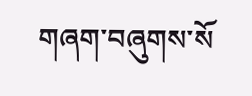གཞག་བཞུགས་སོ